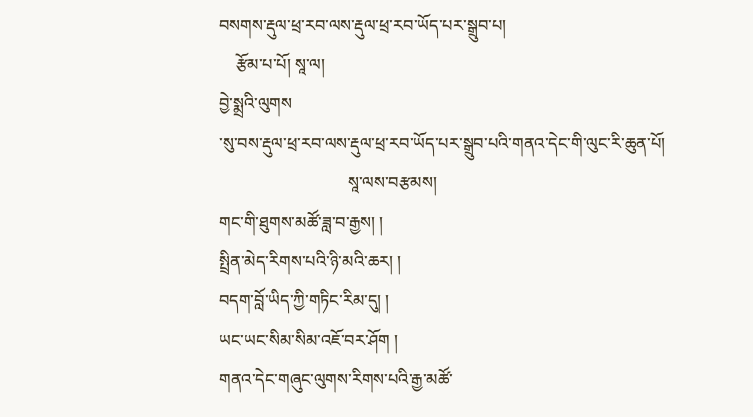བསགས་རྡུལ་ཕྲ་རབ་ལས་རྡུལ་ཕྲ་རབ་ཡོད་པར་སྒྲུབ་པ།
    རྩོམ་པ་པོ། སཱ་ལ།
བྱེ་སྨྲའི་ལུགས
་སུ་བས་རྡུལ་ཕྲ་རབ་ལས་རྡུལ་ཕྲ་རབ་ཡོད་པར་སྒྲུབ་པའི་གནའ་དེང་གི་ལུང་རི་ཆུན་པོ།
                               སཱ་ལས་བརྩམས།
གང་གི་ཐུགས་མཚོ་ཟླ་བ་རྒྱས། །
སྤྲིན་མེད་རིགས་པའི་ཉི་མའི་ཆར། །
བདག་བློ་ཡིད་ཀྱི་གཏིང་རིམ་དུ། །
ཡང་ཡང་སིམ་སིམ་འཇོ་བར་ཤོག །
གནའ་དེང་གཞུང་ལུགས་རིགས་པའི་རྒྱ་མཚོ་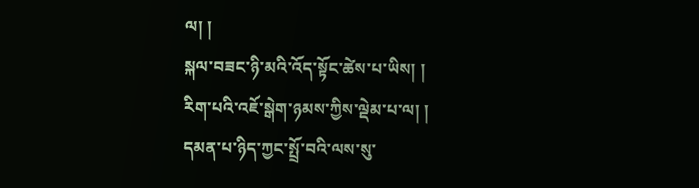ལ། །
སྐལ་བཟང་ཉི་མའི་འོད་སྟོང་ཚེས་པ་ཡིས། །
རིག་པའི་འཇོ་སྒེག་ཉམས་ཀྱིས་ལྡེམ་པ་ལ། །
དམན་པ་ཉིད་ཀྱང་སྤྲོ་བའི་ལས་སུ་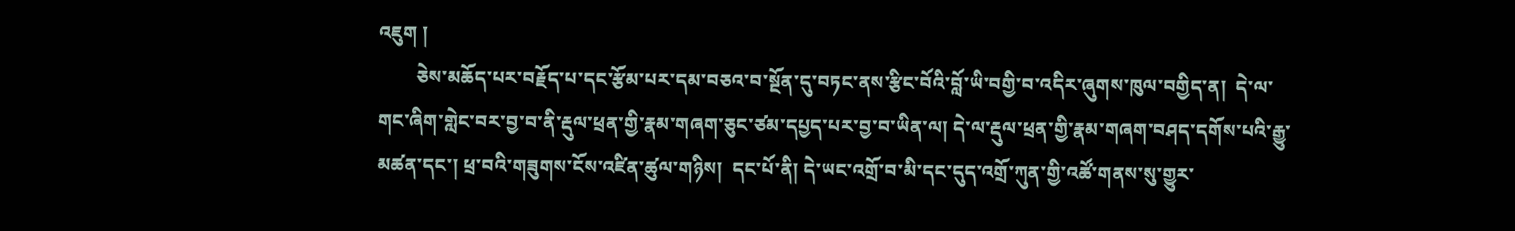འཇུག །
        ཅེས་མཆོད་པར་བརྗོད་པ་དང་རྩོམ་པར་དམ་བཅའ་བ་སྔོན་དུ་བཏང་ནས་རྩིང་བོའི་བློ་ཡི་བགྱི་བ་འདིར་ཞུགས་ཁུལ་བགྱིད་ན།  དེ་ལ་གང་ཞིག་གླེང་བར་བྱ་བ་ནི་རྡུལ་ཕྲན་གྱི་རྣམ་གཞག་ཅུང་ཙམ་དཔྱད་པར་བྱ་བ་ཡིན་ལ། དེ་ལ་རྡུལ་ཕྲན་གྱི་རྣམ་གཞག་བཤད་དགོས་པའི་རྒྱུ་མཚན་དང་། ཕྲ་བའི་གཟུགས་ངོས་འཛིན་ཚུལ་གཉིས།  དང་པོ་ནི། དེ་ཡང་འགྲོ་བ་མི་དང་དུད་འགྲོ་ཀུན་གྱི་འཚོ་གནས་སུ་གྱུར་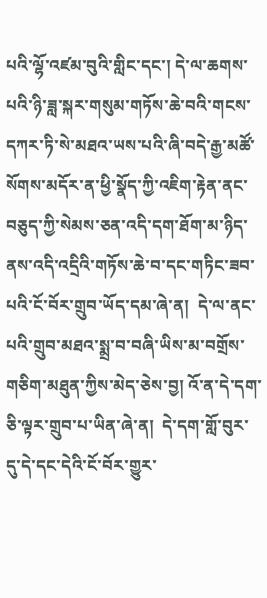པའི་ལྷོ་འཛམ་བུའི་གླིང་དང་། དེ་ལ་ཆགས་པའི་ཉི་ཟླ་སྐར་གསུམ་གཏོས་ཆེ་བའི་གངས་དཀར་ཏི་སེ་མཐའ་ཡས་པའི་ཞི་བདེ་རྒྱ་མཚོ་སོགས་མདོར་ན་ཕྱི་སྣོད་ཀྱི་འཇིག་རྟེན་ནང་བཅུད་ཀྱི་སེམས་ཅན་འདི་དག་ཐོག་མ་ཉིད་ནས་འདི་འདྲིའི་གཏོས་ཆེ་བ་དང་གཏིང་ཟབ་པའི་ངོ་བོར་གྲུབ་ཡོད་དམ་ཞེ་ན།  དེ་ལ་ནང་པའི་གྲུབ་མཐའ་སྨྲ་བ་བཞི་ཡིས་མ་བགྲོས་གཅིག་མཐུན་ཀྱིས་མེད་ཅེས་བྱ། འོ་ན་དེ་དག་ཅི་ལྟར་གྲུབ་པ་ཡིན་ཞེ་ན།  དེ་དག་གློ་བུར་དུ་དེ་དང་དེའི་ངོ་བོར་གྱུར་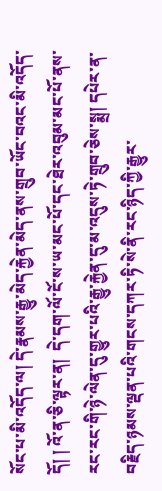སོང་པ་མི་འདོད་ལ། དེ་རྣམས་རྒྱུ་མེད་རྐྱེན་མེད་ནས་གྲུབ་ཡོང་བའང་མི་འདོད་དོ། ། འོ་ན་ཅི་ལྟར་ན།  དེ་དག་ལོ་ངོ་ས་ཡ་མང་པོ་དང་ཐེར་འབུམ་མང་པོ་ནས་རང་རང་གི་ཉེ་ལེན་དུ་གྱུར་པའི་རྒྱུ་རྐྱེན་དུ་མ་འདུས་ཏེ་གྲུབ་ཅེས་སྨྲ། དཔེར་ན་བརྗིད་ཉམས་ལྡན་པའི་གངས་དཀར་ཏི་སེ་ནི་རང་ཉིད་ཀྱི་རྒྱུར་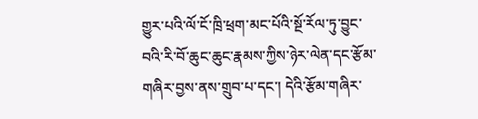གྱུར་པའི་ལོ་ངོ་ཁྲི་ཕྲག་མང་པོའི་སྔོ་རོལ་ཏུ་བྱུང་བའི་རི་བོ་ཆུང་ཆུང་རྣམས་ཀྱིས་ཉེར་ལེན་དང་རྩོམ་གཞིར་བྱས་ནས་གྲུབ་པ་དང་། དེའི་རྩོམ་གཞིར་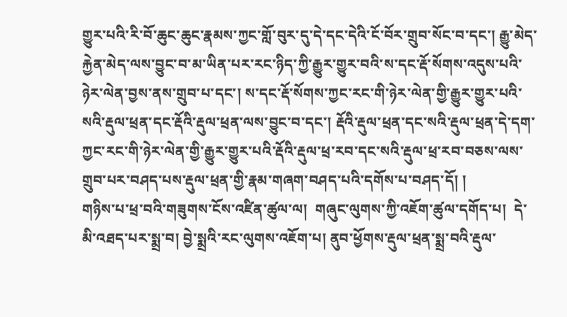གྱུར་པའི་རི་བོ་ཆུང་ཆུང་རྣམས་ཀྱང་གློ་བུར་དུ་དེ་དང་དེའི་ངོ་བོར་གྲུབ་སོང་བ་དང་། རྒྱུ་མེད་རྐྱེན་མེད་ལས་བྱུང་བ་མ་ཡིན་པར་རང་ཉིད་ཀྱི་རྒྱུར་གྱུར་བའི་ས་དང་རྡོ་སོགས་འདུས་པའི་ཉེར་ལེན་བྱས་ནས་གྲུབ་པ་དང་། ས་དང་རྡོ་སོགས་ཀྱང་རང་གི་ཉེར་ལེན་གྱི་རྒྱུར་གྱུར་པའི་སའི་རྡུལ་ཕྲན་དང་རྡོའི་རྡུལ་ཕྲན་ལས་བྱུང་བ་དང་། རྡོའི་རྡུལ་ཕྲན་དང་སའི་རྡུལ་ཕྲན་དེ་དག་ཀྱང་རང་གི་ཉེར་ལེན་གྱི་རྒྱུར་གྱུར་པའི་རྡོའི་རྡུལ་ཕྲ་རབ་དང་སའི་རྡུལ་ཕྲ་རབ་བཅས་ལས་གྲུབ་པར་བཤད་པས་རྡུལ་ཕྲན་གྱི་རྣམ་གཞག་བཤད་པའི་དགོས་པ་བཤད་དོ། །
གཉིས་པ་ཕྲ་བའི་གཟུགས་ངོས་འཛིན་ཚུལ་ལ།  གཞུང་ལུགས་ཀྱི་འཇོག་ཚུལ་དགོད་པ།  དེ་མི་འཐད་པར་སྨྲ་བ། བྱེ་སྨྲའི་རང་ལུགས་འཇོག་པ། ནུབ་ཕྱོགས་རྡུལ་ཕྲན་སྨྲ་བའི་རྡུལ་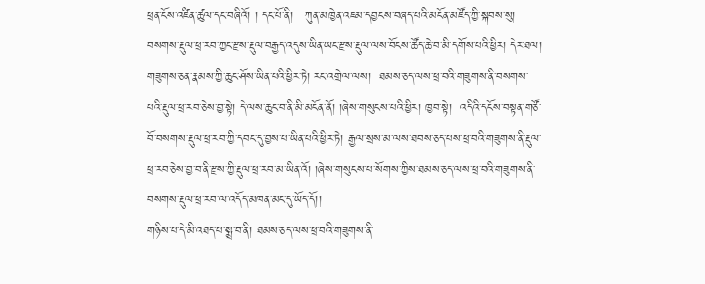ཕྲན་ངོས་འཛིན་ཚུལ་དང་བཞིའོ། ། དང་པོ་ནི།   ཀུན་མཁྱེན་འཇམ་དབྱངས་བཞད་པའི་མངོན་མཛོད་ཀྱི་སྐབས་སུ། བསགས་རྡུལ་ཕྲ་རབ་ཀྱང་རྫས་རྡུལ་བརྒྱད་འདུས་ཡིན་ཡང་རྫས་རྡུལ་ལས་བོངས་ཚོད་ཆེ་བ་མི་དགོས་པའི་ཕྱིར། དེར་ཐལ། གཟུགས་ཅན་རྣམས་ཀྱི་ཆུང་ཤོས་ཡིན་པའི་ཕྱིར་ཏེ། རང་འགྲེལ་ལས།  ཐམས་ཅད་ལས་ཕྲ་བའི་གཟུགས་ནི་བསགས་པའི་རྡུལ་ཕྲ་རབ་ཅེས་བྱ་སྟེ། དེ་ལས་ཆུང་བ་ནི་མི་མངོན་ནོ། །ཞེས་གསུངས་པའི་ཕྱིར། ཁྱབ་སྟེ།  འདིའི་དངོས་བསྟན་གཙོ་བོ་བསགས་རྡུལ་ཕྲ་རབ་ཀྱི་དབང་དུ་བྱས་པ་ཡིན་པའི་ཕྱིར་ཏེ། རྒྱལ་སྲས་མ་ལས་ཐབས་ཅད་པས་ཕྲ་བའི་གཟུགས་ནི་རྡུལ་ཕྲ་རབ་ཅེས་བྱ་བ་ནི་རྫས་ཀྱི་རྡུལ་ཕྲ་རབ་མ་ཡིན་འོ། །ཞེས་གསུངས་པ་སོགས་ཀྱིས་ཐམས་ཅད་ལས་ཕྲ་བའི་གཟུགས་ནི་བསགས་རྡུལ་ཕྲ་རབ་ལ་འདོད་མཁན་མང་དུ་ཡོད་དོ།།
གཉིས་པ་དེ་མི་འཐད་པ་སྨྲ་བ་ནི། ཐམས་ཅད་ལས་ཕྲ་བའི་གཟུགས་ནི་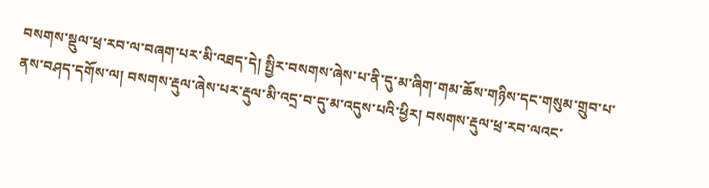བསགས་སྡུལ་ཕྲ་རབ་ལ་བཞག་པར་མི་འཐད་དེ། སྤྱིར་བསགས་ཞེས་པ་ནི་དུ་མ་ཞིག་གམ་ཆོས་གཉིས་དང་གསུམ་གྲུབ་པ་ནས་བཤད་དགོས་ལ། བསགས་རྡུལ་ཞེས་པར་རྡུལ་མི་འདྲ་བ་དུ་མ་འདུས་པའི་ཕྱིར། བསགས་རྡུལ་ཕྲ་རབ་ལའང་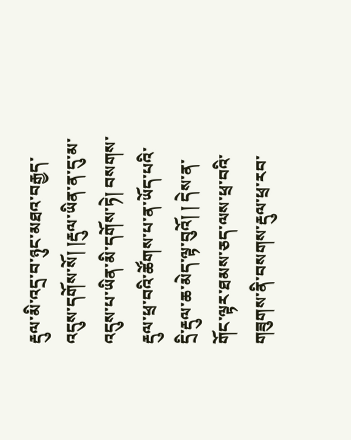རྡུལ་མི་འདྲ་བ་ཉུང་མཐའ་བརྒྱད་འདུས་དགོས་སོ། །རྡུལ་ཡིན་ན་དུ་མ་འདུས་པ་ཡིན་མི་དགོས་ཏེ། བསགས་རྡུལ་ཕྲ་བའི་ཚོགས་པ་ན་ཡོད་པའི་དྲི་རྡུལ་ཆ་མེད་ལྟ་བུའོ། ། དེས་ན་གོང་ལྟར་ཐམས་ཅད་ལས་ཕྲ་བའི་གཟུགས་ནི་བསགས་རྡུལ་ཕྲ་རབ་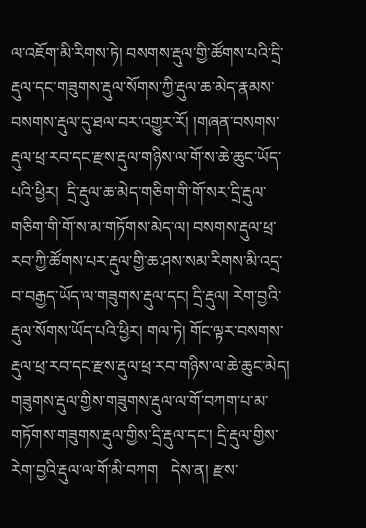ལ་འཇོག་མི་རིགས་ཏེ། བསགས་རྡུལ་གྱི་ཚོགས་པའི་དྲི་རྡུལ་དང་གཟུགས་རྡུལ་སོགས་ཀྱི་རྡུལ་ཆ་མེད་རྣམས་བསགས་རྡུལ་དུ་ཐལ་བར་འགྱུར་རོ། །གཞན་བསགས་རྡུལ་ཕྲ་རབ་དང་རྫས་རྡུལ་གཉིས་ལ་གོ་ས་ཆེ་ཆུང་ཡོད་པའི་ཕྱིར།  དྲི་རྡུལ་ཆ་མེད་གཅིག་གི་གོ་སར་དྲི་རྡུལ་གཅིག་གི་གོ་ས་མ་གཏོགས་མེད་ལ། བསགས་རྡུལ་ཕྲ་རབ་ཀྱི་ཚོགས་པར་རྡུལ་གྱི་ཆ་ཤས་སམ་རིགས་མི་འདྲ་བ་བརྒྱད་ཡོད་ལ་གཟུགས་རྡུལ་དང། དྲི་རྡུལ། རེག་བྱའི་རྡུལ་སོགས་ཡོད་པའི་ཕྱིར། གལ་ཏེ། གོང་ལྟར་བསགས་རྡུལ་ཕྲ་རབ་དང་རྫས་རྡུལ་ཕྲ་རབ་གཉིས་ལ་ཆེ་ཆུང་མེད།  གཟུགས་རྡུལ་གྱིས་གཟུགས་རྡུལ་ལ་གོ་བཀག་པ་མ་གཏོགས་གཟུགས་རྡུལ་གྱིས་དྲི་རྡུལ་དང་། དྲི་རྡུལ་གྱིས་རེག་བྱའི་རྡུལ་ལ་གོ་མི་བཀག   དེས་ན། རྫས་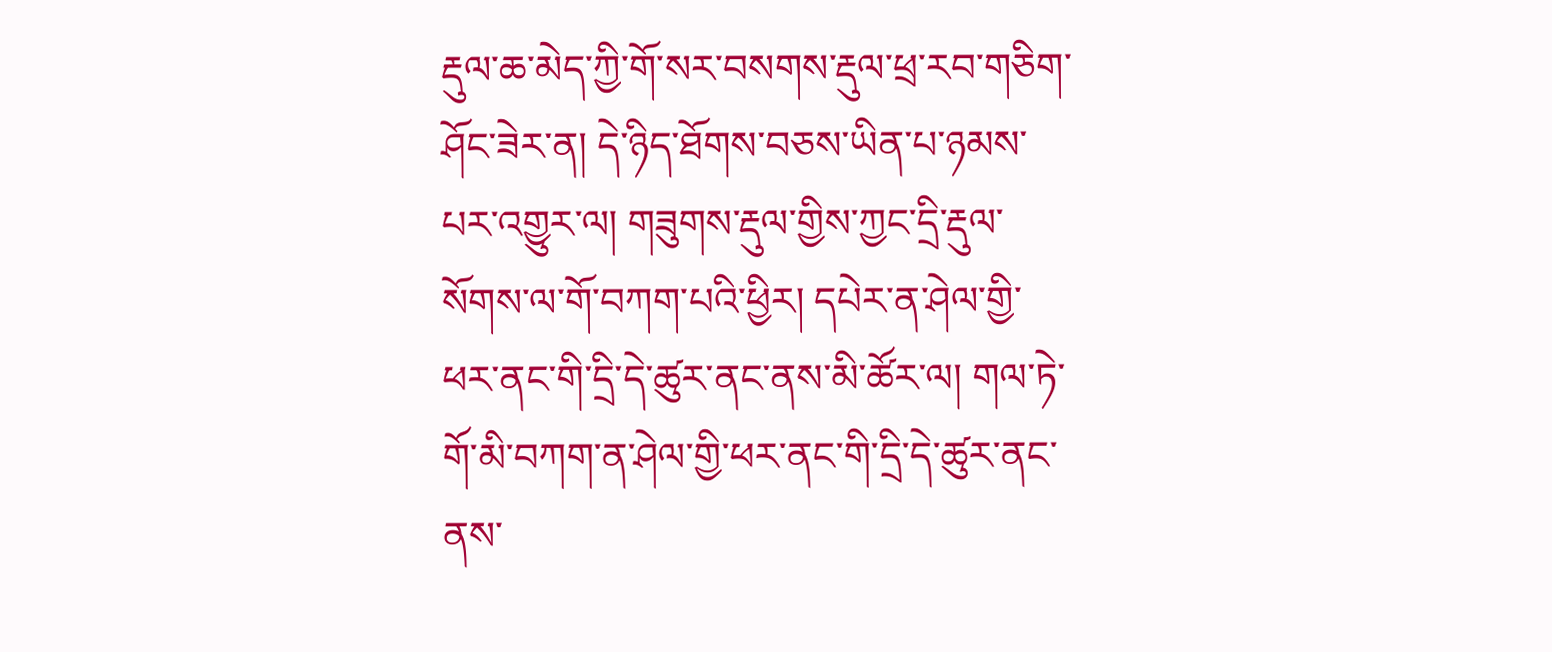རྡུལ་ཆ་མེད་ཀྱི་གོ་སར་བསགས་རྡུལ་ཕྲ་རབ་གཅིག་ཤོང་ཟེར་ན། དེ་ཉིད་ཐོགས་བཅས་ཡིན་པ་ཉམས་པར་འགྱུར་ལ། གཟུགས་རྡུལ་གྱིས་ཀྱང་དྲི་རྡུལ་སོགས་ལ་གོ་བཀག་པའི་ཕྱིར། དཔེར་ན་ཤེལ་གྱི་ཕར་ནང་གི་དྲི་དེ་ཚུར་ནང་ནས་མི་ཚོར་ལ། གལ་ཏེ་གོ་མི་བཀག་ན་ཤེལ་གྱི་ཕར་ནང་གི་དྲི་དེ་ཚུར་ནང་ནས་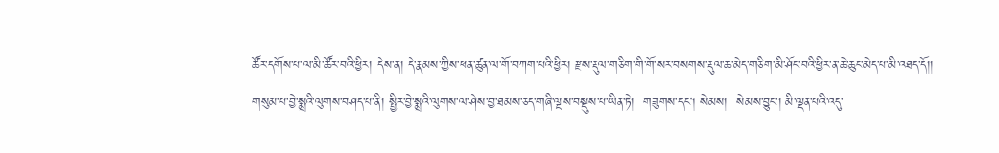ཚོར་དགོས་པ་ལ་མི་ཚོར་བའི་ཕྱིར། དེས་ན། དེ་རྣམས་ཀྱིས་ཕན་ཚུན་ལ་གོ་བཀག་པའི་ཕྱིར། རྫས་རྡུལ་གཅིག་གི་གོ་སར་བསགས་རྡུལ་ཆ་མེད་གཅིག་མི་ཤོང་བའི་ཕྱིར་ན་ཆེ་ཆུང་མེད་པ་མི་འཐད་དོ།།
གསུམ་པ་བྱེ་སྨྲའི་ལུགས་བཤད་པ་ནི། སྤྱིར་བྱེ་སྨྲའི་ལུགས་ལ་ཤེས་བྱ་ཐམས་ཅད་གཞི་ལྔས་བསྡུས་པ་ཡིན་ཏེ།  གཟུགས་དང། སེམས།  སེམས་བྱུང་། མི་ལྡན་པའི་འདུ་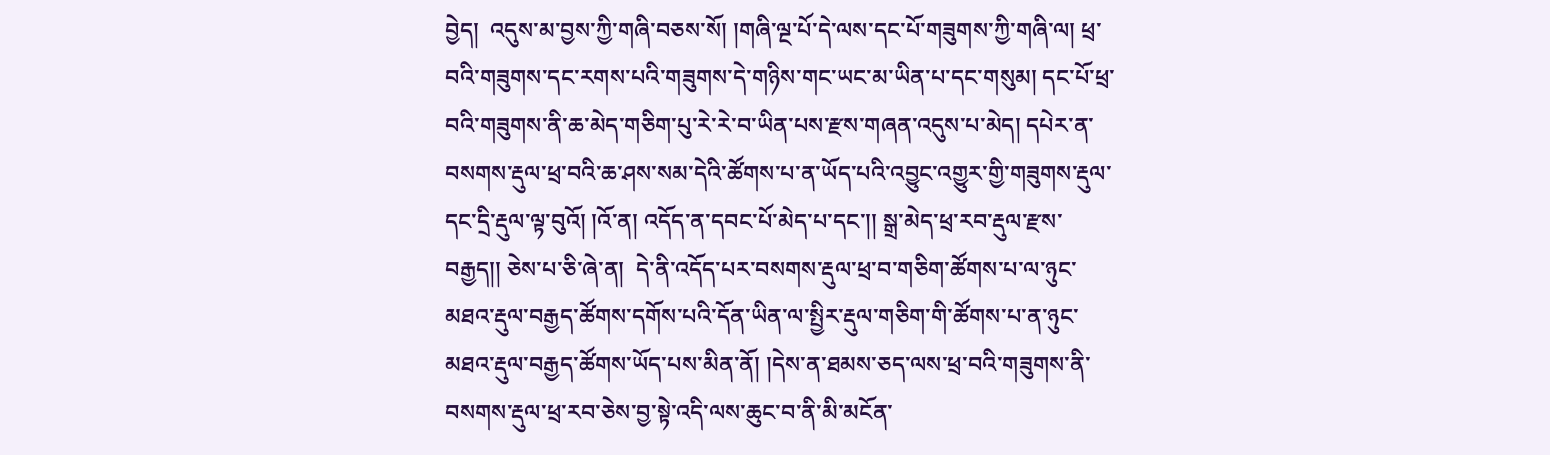བྱེད།  འདུས་མ་བྱས་ཀྱི་གཞི་བཅས་སོ། །གཞི་ལྔ་པོ་དེ་ལས་དང་པོ་གཟུགས་ཀྱི་གཞི་ལ། ཕྲ་བའི་གཟུགས་དང་རགས་པའི་གཟུགས་དེ་གཉིས་གང་ཡང་མ་ཡིན་པ་དང་གསུམ། དང་པོ་ཕྲ་བའི་གཟུགས་ནི་ཆ་མེད་གཅིག་པུ་རེ་རེ་བ་ཡིན་པས་རྫས་གཞན་འདུས་པ་མེད། དཔེར་ན་བསགས་རྡུལ་ཕྲ་བའི་ཆ་ཤས་སམ་དེའི་ཚོགས་པ་ན་ཡོད་པའི་འབྱུང་འགྱུར་གྱི་གཟུགས་རྡུལ་དང་དྲི་རྡུལ་ལྟ་བུའོ། །འོ་ན། འདོད་ན་དབང་པོ་མེད་པ་དང་།། སྒྲ་མེད་ཕྲ་རབ་རྡུལ་རྫས་བརྒྱད།། ཅེས་པ་ཅི་ཞེ་ན།  དེ་ནི་འདོད་པར་བསགས་རྡུལ་ཕྲ་བ་གཅིག་ཚོགས་པ་ལ་ཉུང་མཐའ་རྡུལ་བརྒྱད་ཚོགས་དགོས་པའི་དོན་ཡིན་ལ་སྤྱིར་རྡུལ་གཅིག་གི་ཚོགས་པ་ན་ཉུང་མཐའ་རྡུལ་བརྒྱད་ཚོགས་ཡོད་པས་མིན་ནོ། །དེས་ན་ཐམས་ཅད་ལས་ཕྲ་བའི་གཟུགས་ནི་བསགས་རྡུལ་ཕྲ་རབ་ཅེས་བྱ་སྟེ་འདི་ལས་ཆུང་བ་ནི་མི་མངོན་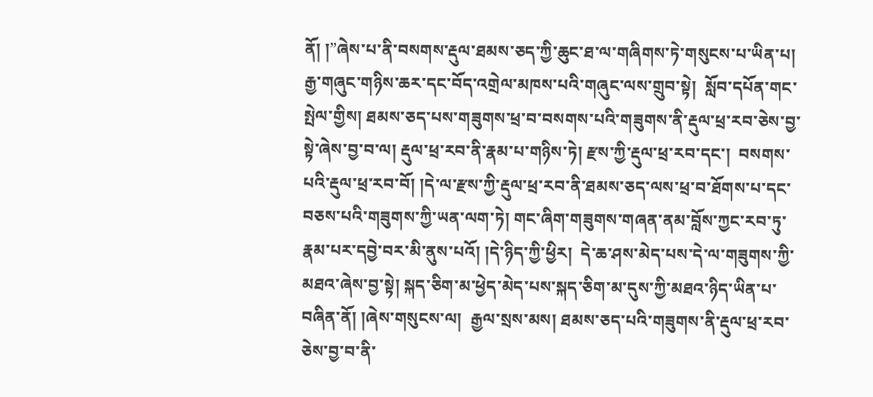ནོ། །”ཞེས་པ་ནི་བསགས་རྡུལ་ཐམས་ཅད་ཀྱི་ཆུང་ཐ་ལ་གཞིགས་ཏེ་གསུངས་པ་ཡིན་པ། རྒྱ་གཞུང་གཉིས་ཆར་དང་བོད་འགྲེལ་མཁས་པའི་གཞུང་ལས་གྲུབ་སྟེ།  སློབ་དཔོན་གང་སྤེལ་གྱིས། ཐམས་ཅད་པས་གཟུགས་ཕྲ་བ་བསགས་པའི་གཟུགས་ནི་རྡུལ་ཕྲ་རབ་ཅེས་བྱ་སྟེ་ཞེས་བྱ་བ་ལ། རྡུལ་ཕྲ་རབ་ནི་རྣམ་པ་གཉིས་ཏེ། རྫས་ཀྱི་རྡུལ་ཕྲ་རབ་དང་།  བསགས་པའི་རྡུལ་ཕྲ་རབ་བོ། །དེ་ལ་རྫས་ཀྱི་རྡུལ་ཕྲ་རབ་ནི་ཐམས་ཅད་ལས་ཕྲ་བ་ཐོགས་པ་དང་བཅས་པའི་གཟུགས་ཀྱི་ཡན་ལག་ཏེ། གང་ཞིག་གཟུགས་གཞན་ནམ་བློས་ཀྱང་རབ་ཏུ་རྣམ་པར་དབྱེ་བར་མི་ནུས་པའོ། །དེ་ཉིད་ཀྱི་ཕྱིར།  དེ་ཆ་ཤས་མེད་པས་དེ་ལ་གཟུགས་ཀྱི་མཐའ་ཞེས་བྱ་སྟེ། སྐད་ཅིག་མ་ཕྱེད་མེད་པས་སྐད་ཅིག་མ་དུས་ཀྱི་མཐའ་ཉིད་ཡིན་པ་བཞིན་ནོ། །ཞེས་གསུངས་ལ།  རྒྱལ་སྲས་མས། ཐམས་ཅད་པའི་གཟུགས་ནི་རྡུལ་ཕྲ་རབ་ཅེས་བྱ་བ་ནི་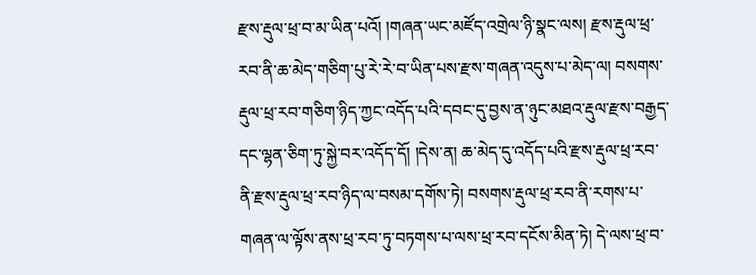རྫས་རྡུལ་ཕྲ་བ་མ་ཡིན་པའོ། །གཞན་ཡང་མཛོད་འགྲེལ་ཉི་སྣང་ལས། རྫས་རྡུལ་ཕྲ་རབ་ནི་ཆ་མེད་གཅིག་པུ་རེ་རེ་བ་ཡིན་པས་རྫས་གཞན་འདུས་པ་མེད་ལ། བསགས་རྡུལ་ཕྲ་རབ་གཅིག་ཉིད་ཀྱང་འདོད་པའི་དབང་དུ་བྱས་ན་ཉུང་མཐའ་རྡུལ་རྫས་བརྒྱད་དང་ལྷན་ཅིག་ཏུ་སྐྱེ་བར་འདོད་དོ། །དེས་ན། ཆ་མེད་དུ་འདོད་པའི་རྫས་རྡུལ་ཕྲ་རབ་ནི་རྫས་རྡུལ་ཕྲ་རབ་ཉིད་ལ་བསམ་དགོས་ཏེ། བསགས་རྡུལ་ཕྲ་རབ་ནི་རགས་པ་གཞན་ལ་ལྟོས་ནས་ཕྲ་རབ་ཏུ་བཏགས་པ་ལས་ཕྲ་རབ་དངོས་མིན་ཏེ། དེ་ལས་ཕྲ་བ་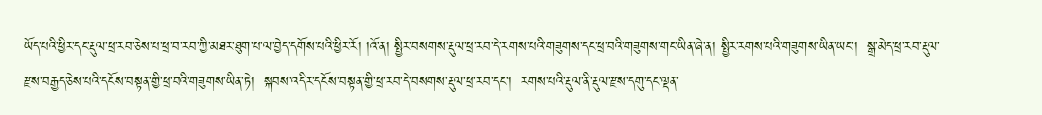ཡོད་པའི་ཕྱིར་དང་རྡུལ་ཕྲ་རབ་ཅེས་པ་ཕྲ་བ་རབ་ཀྱི་མཐར་ཐུག་པ་ལ་བྱེད་དགོས་པའི་ཕྱིར་རོ། །འོ་ན། སྤྱིར་བསགས་རྡུལ་ཕྲ་རབ་དེ་རགས་པའི་གཟུགས་དང་ཕྲ་བའི་གཟུགས་གང་ཡིན་ཞེ་ན། སྤྱིར་རགས་པའི་གཟུགས་ཡིན་ཡང་།  སྒྲ་མེད་ཕྲ་རབ་རྡུལ་རྫས་བརྒྱད་ཅེས་པའི་དངོས་བསྟན་གྱི་ཕྲ་བའི་གཟུགས་ཡིན་ཏེ།  སྐབས་འདིར་དངོས་བསྟན་གྱི་ཕྲ་རབ་དེ་བསགས་རྡུལ་ཕྲ་རབ་དང་།  རགས་པའི་རྡུལ་ནི་རྡུལ་རྫས་དགུ་དང་ལྡན་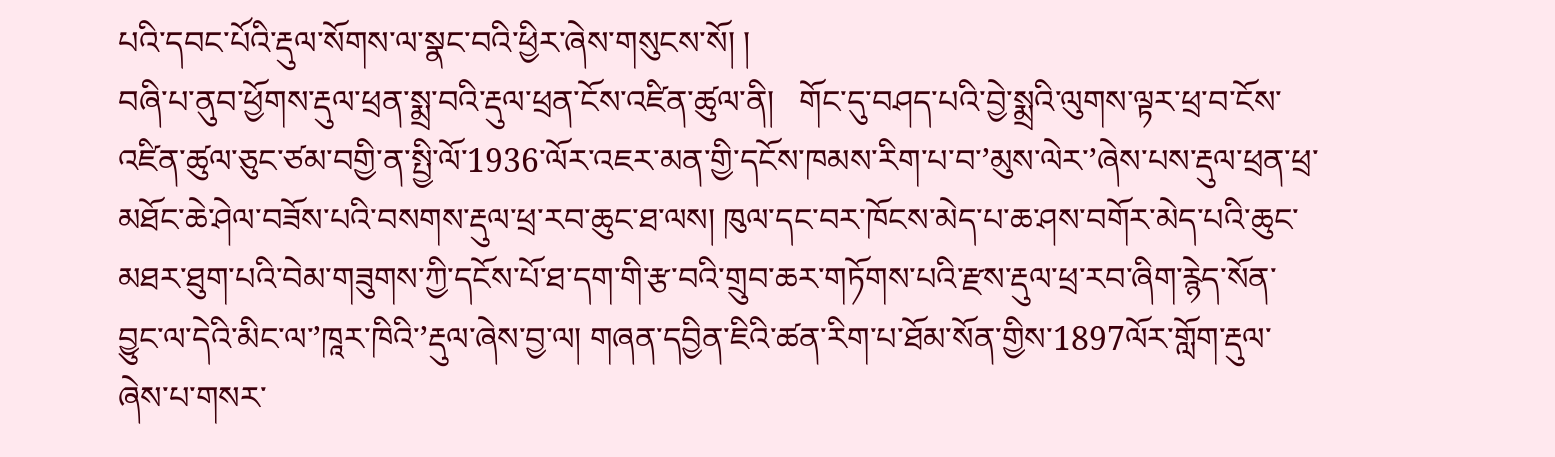པའི་དབང་པོའི་རྡུལ་སོགས་ལ་སྣང་བའི་ཕྱིར་ཞེས་གསུངས་སོ། །
བཞི་པ་ནུབ་ཕྱོགས་རྡུལ་ཕྲན་སྨྲ་བའི་རྡུལ་ཕྲན་ངོས་འཛིན་ཚུལ་ནི།   གོང་དུ་བཤད་པའི་བྱེ་སྨྲའི་ལུགས་ལྟར་ཕྲ་བ་ངོས་འཛིན་ཚུལ་ཅུང་ཙམ་བགྱི་ན་སྤྱི་ལོ་1936་ལོར་འཇར་མན་གྱི་དངོས་ཁམས་རིག་པ་བ་’མུས་ལེར་’ཞེས་པས་རྡུལ་ཕྲན་ཕྲ་མཐོང་ཆེ་ཤེལ་བཟོས་པའི་བསགས་རྡུལ་ཕྲ་རབ་ཆུང་ཐ་ལས། ཁུལ་དང་བར་ཁོངས་མེད་པ་ཆ་ཤས་བགོར་མེད་པའི་ཆུང་མཐར་ཐུག་པའི་བེམ་གཟུགས་ཀྱི་དངོས་པོ་ཐ་དག་གི་རྩ་བའི་གྲུབ་ཆར་གཏོགས་པའི་རྫས་རྡུལ་ཕྲ་རབ་ཞིག་རྙེད་སོན་བྱུང་ལ་དེའི་མིང་ལ་’ཁཱར་ཁིའི་’རྡུལ་ཞེས་བྱ་ལ། གཞན་དབྱིན་ཇིའི་ཚན་རིག་པ་ཐོམ་སོན་གྱིས་1897ལོར་གློག་རྡུལ་ཞེས་པ་གསར་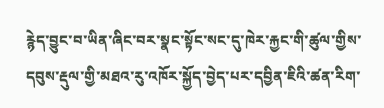རྙེད་བྱུང་བ་ཡིན་ཞིང་བར་སྣང་སྟོང་སང་དུ་ཁེར་རྐྱང་གི་ཚུལ་གྱིས་དབུས་རྡུལ་གྱི་མཐའ་རུ་འཁོར་སྐྱོད་བྱེད་པར་དབྱིན་ཇིའི་ཚན་རིག་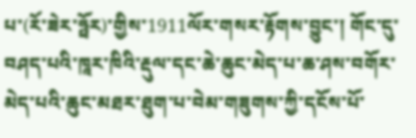པ་(རོ་ཟེར་ཧྥོར)་གྱིས་1911ལོར་གསར་རྟོགས་བྱུང་། གོང་དུ་བཤད་པའི་ཁཱར་ཁིའི་རྡུལ་དང་ཆེ་ཆུང་མེད་པ་ཆ་ཤས་བགོར་མེད་པའི་ཆུང་མཐར་ཐུག་པ་བེམ་གཟུགས་ཀྱི་དངོས་པོ་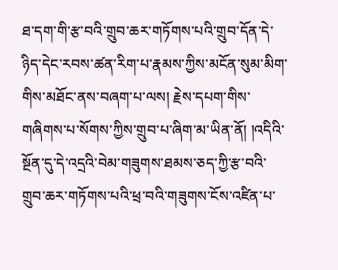ཐ་དག་གི་རྩ་བའི་གྲུབ་ཆར་གཏོགས་པའི་གྲུབ་དོན་དེ་ཉིད་དེང་རབས་ཚན་རིག་པ་རྣམས་ཀྱིས་མངོན་སུམ་མིག་གིས་མཐོང་ནས་བཞག་པ་ལས། རྗེས་དཔག་གིས་གཞིགས་པ་སོགས་ཀྱིས་གྲུབ་པ་ཞིག་མ་ཡིན་ནོ། །འདིའི་སྔོན་དུ་དེ་འདྲའི་བེམ་གཟུགས་ཐམས་ཅད་ཀྱི་རྩ་བའི་གྲུབ་ཆར་གཏོགས་པའི་ཕྲ་བའི་གཟུགས་ངོས་འཛིན་པ་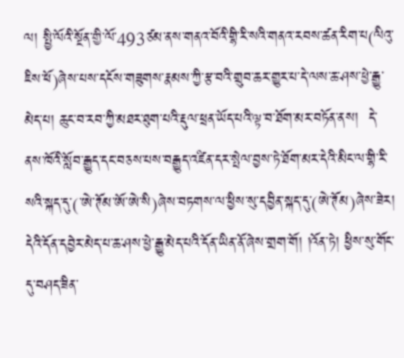ལ། སྤྱི་ལོའི་སྔོན་གྱི་ལོ་493ཙམ་ནས་གནའ་བོའི་གྷི་རི་སའི་གནའ་རབས་ཚན་རིག་པ(ལིའུ་ཇིས་ཕོ)ཞེས་པས་དངོས་གཟུགས་རྣམས་ཀྱི་རྩ་བའི་གྲུབ་ཆར་གྱུར་པ་དེ་ལས་ཆ་ཤས་ཕྱེ་རྒྱུ་མེད་པ། ཆུང་བ་རབ་ཀྱི་མཐར་ཐུག་པའི་རྡུལ་ཕྲན་ཡོད་པའི་ལྟ་བ་ཐོག་མར་བཏོན་ནས།  དེ་ནས་ཁོའི་སློབ་རྒྱུད་དང་བཅས་པས་བརྒྱུད་འཛིན་དར་སྤེལ་བྱས་ཏེ་ཐོག་མར་དེའི་མིང་ལ་གྷི་རི་སའི་སྐད་དུ་(་ཨེ་ཊོམ་ཨོ་ཨེ་སི)ཞེས་བཏགས་ལ་ཕྱིས་སུ་དབྱིན་སྐད་དུ་(ཨེ་ཊོམ)ཞེས་ཟེར། དེའི་དོན་དབྱེར་མེད་པ་ཆ་ཤས་ཕྱེ་རྒྱུ་མེད་པའི་དོན་ཡིན་ནོ་ཞེས་གྲག་གོ། །འོན་ཏེ། ཕྱིས་སུ་གོང་དུ་བཤད་ཟིན་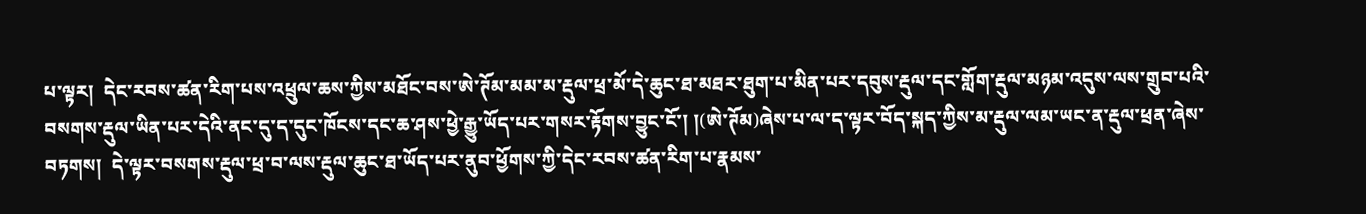པ་ལྟར།  དེང་རབས་ཚན་རིག་པས་འཕྲུལ་ཆས་ཀྱིས་མཐོང་བས་ཨེ་ཊོམ་མམ་མ་རྡུལ་ཕྲ་མོ་དེ་ཆུང་ཐ་མཐར་ཐུག་པ་མིན་པར་དབུས་རྡུལ་དང་གློག་རྡུལ་མཉམ་འདུས་ལས་གྲུབ་པའི་བསགས་རྡུལ་ཡིན་པར་དེའི་ནང་དུ་ད་དུང་ཁོངས་དང་ཆ་ཤས་ཕྱེ་རྒྱུ་ཡོད་པར་གསར་རྟོགས་བྱུང་ངོ་། །(ཨེ་ཊོམ)ཞེས་པ་ལ་ད་ལྟར་བོད་སྐད་ཀྱིས་མ་རྡུལ་ལམ་ཡང་ན་རྡུལ་ཕྲན་ཞེས་བཏགས།  དེ་ལྟར་བསགས་རྡུལ་ཕྲ་བ་ལས་རྡུལ་ཆུང་ཐ་ཡོད་པར་ནུབ་ཕྱོགས་ཀྱི་དེང་རབས་ཚན་རིག་པ་རྣམས་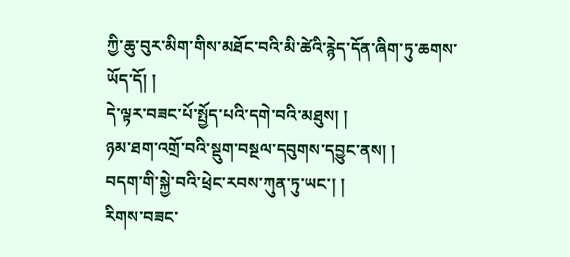ཀྱི་ཆུ་བུར་མིག་གིས་མཐོང་བའི་མི་ཚེའི་རྙེད་དོན་ཞིག་ཏུ་ཆགས་ཡོད་དོ། །
དེ་ལྟར་བཟང་པོ་སྤྱོད་པའི་དགེ་བའི་མཐུས། །
ཉམ་ཐག་འགྲོ་བའི་སྡུག་བསྔལ་དབུགས་དབྱུང་ནས། །
བདག་གི་སྐྱེ་བའི་ཕྲེང་རབས་ཀུན་ཏུ་ཡང་། །
རིགས་བཟང་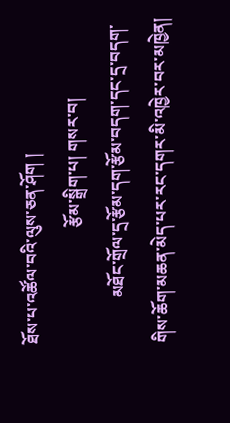ཐོས་པ་འཚོལ་བའི་ལུས་ཅན་ཤོག །
                            རྩོམ་སྒྲིག་པ། གསར་བ།
           མཐོང་གྲོལ་དྲ་རྩོམ་དག་རྩོམ་བདག་དང་དྲ་བདག་གིས་ཆོག་མཆན་མེད་པར་རང་དགར་མི་འཁྱེར་བར་མཁྱེན།